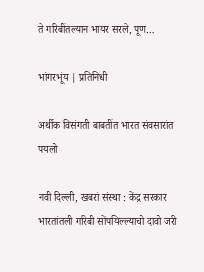ते गरिबींतल्यान भायर सरले, पूण…

भांगरभूंय | प्रतिनिधी

अर्थीक विसंगती बाबतींत भारत संवसारांत पयलो

नवी दिल्ली, खबरां संस्था : केंद्र सरकार भारतांतली गरिबी सोंपयिल्ल्याचो दावो जरी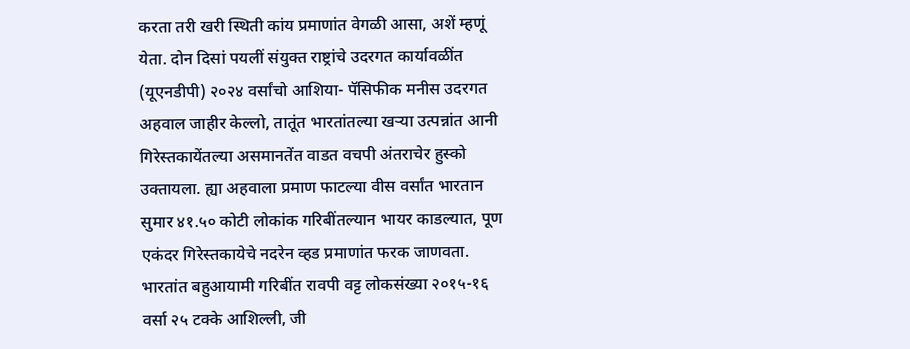करता तरी खरी स्थिती कांय प्रमाणांत वेगळी आसा, अशें म्हणूं येता. दोन दिसां पयलीं संयुक्त राष्ट्रांचे उदरगत कार्यावळींत (यूएनडीपी) २०२४ वर्सांचो आशिया- पॅसिफीक मनीस उदरगत अहवाल जाहीर केल्लो, तातूंत भारतांतल्या खर्‍या उत्पन्नांत आनी गिरेस्तकायेंतल्या असमानतेंत वाडत वचपी अंतराचेर हुस्को उक्तायला. ह्या अहवाला प्रमाण फाटल्या वीस वर्सांत भारतान सुमार ४१.५० कोटी लोकांक गरिबींतल्यान भायर काडल्यात, पूण एकंदर गिरेस्तकायेचे नदरेन व्हड प्रमाणांत फरक जाणवता.
भारतांत बहुआयामी गरिबींत रावपी वट्ट लोकसंख्या २०१५-१६ वर्सा २५ टक्के आशिल्ली, जी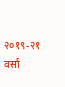२०१९-२१ वर्सा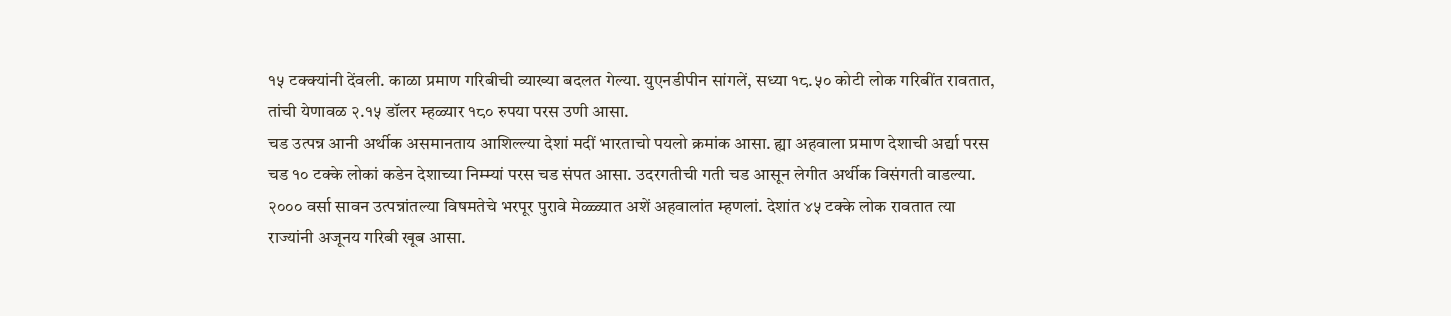१५ टक्क्यांनी देंवली. काळा प्रमाण गरिबीची व्याख्या बदलत गेल्या. युएनडीपीन सांगलें, सध्या १८.५० कोटी लोक गरिबींत रावतात, तांची येणावळ २.१५ डॉलर म्हळ्यार १८० रुपया परस उणी आसा.
चड उत्पन्न आनी अर्थीक असमानताय आशिल्ल्या देशां मदीं भारताचो पयलो क्रमांक आसा. ह्या अहवाला प्रमाण देशाची अर्द्या परस चड १० टक्के लोकां कडेन देशाच्या निम्म्यां परस चड संपत आसा. उदरगतीची गती चड आसून लेगीत अर्थीक विसंगती वाडल्या. २००० वर्सा सावन उत्पन्नांतल्या विषमतेचे भरपूर पुरावे मेळ्ळ्यात अशें अहवालांत म्हणलां. देशांत ४५ टक्के लोक रावतात त्या राज्यांनी अजूनय गरिबी खूब आसा.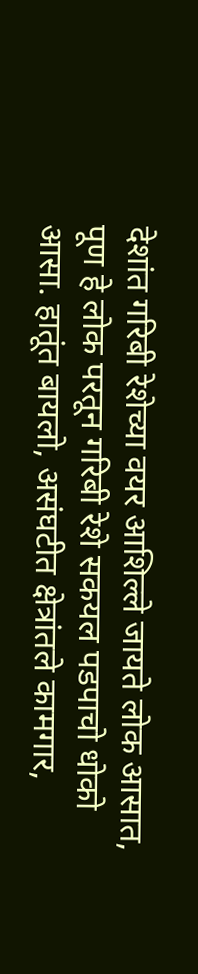देशांत गरिबी रेशेच्या वयर आशिल्ले जायते लोक आसात, पूण हे लोक परतून गरिबी रेशे सकयल पडपाचो धोको आसा. हातूंत बायलो, असंघटीत क्षेत्रांतले कामगार,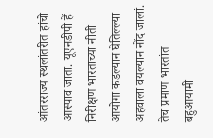आंतरराज्य स्थलांतरीत हांचो आस्पाव जाता. यूएनडीपी हें निरीक्षण भारताच्या नीती आयोगा कडल्यान घेतिल्ल्या अहवाला वयल्यान नोंद जालां.
तेच प्रमाण भारतांत बहुआयामी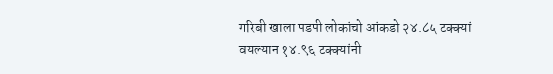गरिबी खाला पडपी लोकांचो आंकडो २४.८५ टक्क्यां वयल्यान १४.९६ टक्क्यांनी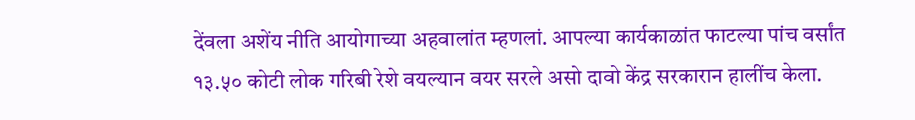देंवला अशेंय नीति आयोगाच्या अहवालांत म्हणलां. आपल्या कार्यकाळांत फाटल्या पांच वर्सांत १३.५० कोटी लोक गरिबी रेशे वयल्यान वयर सरले असो दावो केंद्र सरकारान हालींच केला.